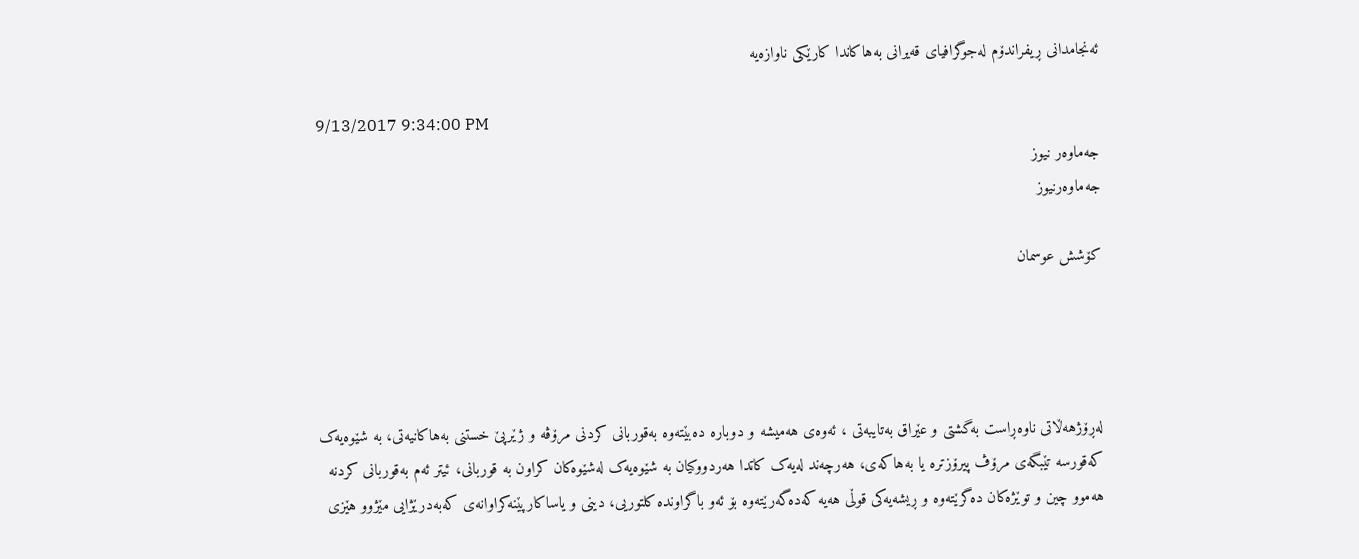ئه‌نجامدانى ڕیفراندۆم له‌جوگرافیاى قه‌یرانى به‌هاکاندا کارێکى ناوازه‌یه‌

9/13/2017 9:34:00 PM
جەماوەر نیوز
جه‌ماوه‌رنیوز

کۆشش عوسمان




له‌ڕۆژهه‌ڵاتى ناوه‌ڕاست به‌گشتى و عێراق به‌تایبه‌تى ، ئه‌وه‌ى هه‌میشه‌ و دوباره‌ ده‌بێته‌وه‌ به‌قوربانى کردنى مرۆڤه‌ و ژێرپێ خستنى به‌هاکانیه‌تی، به‌ شێوه‌یه‌ک که‌قورسه‌ تێبگه‌ى مرۆڤ پیرۆزتره‌ یا به‌هاکه‌ی، هه‌رچه‌ند له‌یه‌ک کاتدا هه‌ردووکیان به‌ شێوه‌یه‌ک له‌شێوه‌کان کراون به‌ قوربانی، ئیتر ئه‌م به‌قوربانى کردنه‌ هه‌موو چین و توێژه‌کان ده‌گرێته‌وه‌ و ڕیشه‌یه‌کى قوڵى هه‌یه‌ که‌ده‌گه‌رێته‌وه‌ بۆ ئه‌و باگراونده‌ کلتوریی، دینى و یاساکارپێنه‌کراوانه‌ى که‌به‌درێژایى مێژوو هێزى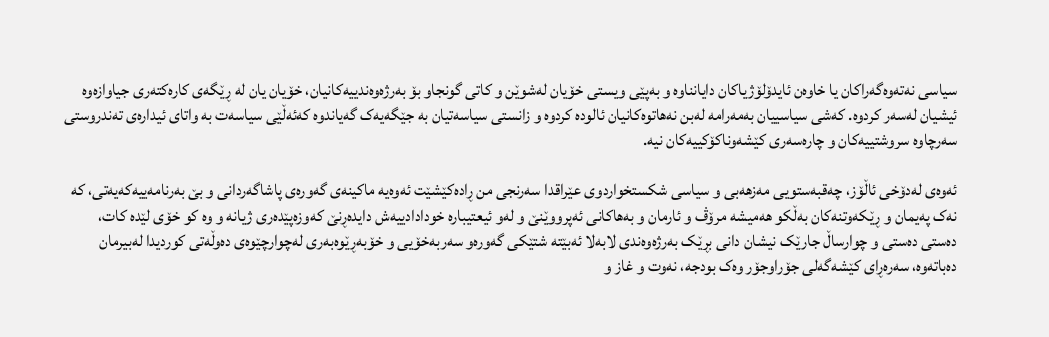سیاسى نه‌ته‌وه‌گه‌راکان یا خاوه‌ن ئایدۆلۆژیاکان دایانناوه‌ و به‌پێى ویستى خۆیان له‌شوێن و کاتى گونجاو بۆ به‌رژه‌وه‌ندییه‌کانیان، خۆیان یان له‌ ڕێگه‌ى کاره‌کته‌رى جیاوازه‌وه‌  ئیشیان له‌سه‌ر کردوه‌. که‌شى سیاسییان به‌مه‌رامه‌ له‌بن نه‌هاتوه‌کانیان ئالوده‌ کردوه‌ و زانستى سیاسه‌تیان به‌ جێگه‌یه‌ک گه‌یاندوه‌ که‌ئه‌ڵێى سیاسه‌ت به‌ واتاى ئیداره‌ى ته‌ندروستى سه‌رچاوه‌ سروشتییه‌کان و چاره‌سه‌رى کێشه‌وناکۆکییه‌کان نیه‌.

ئه‌وه‌ى له‌دۆخى ئاڵۆز، چه‌قبه‌ستویى مه‌زهه‌بى و سیاسى شکستخواردوى عێراقدا سه‌رنجى من ڕاده‌کێشێت ئه‌وه‌یه‌ ماکینه‌ى گه‌وره‌ى پاشاگه‌ردانى و بێ به‌رنامه‌ییه‌که‌یه‌تی، که‌ نه‌ک په‌یمان و ڕێکه‌وتنه‌کان به‌ڵکو هه‌میشه‌ مرۆڤ و ئارمان و به‌هاکانى ئه‌پرووێنێ و له‌و ئیعتیباره‌ خودادادییه‌ش دایده‌ڕنێ که‌وزه‌پێده‌رى ژیانه‌ و وه‌ کو خۆى لێده‌ کات، ده‌ستى ده‌ستى و چوارساڵ جارێک نیشان دانى بڕێک به‌رژه‌وه‌ندى لابه‌لا ئه‌بێته‌ شتێکى گه‌وره‌و سه‌ربه‌خۆیى و خۆبه‌ڕێوه‌به‌رى له‌چوارچێوه‌ى ده‌وڵه‌تى کوردیدا له‌بیرمان ده‌باته‌وه‌، سه‌ره‌ڕاى کێشه‌گه‌لى جۆراوجۆر وه‌ک بودجه‌، نه‌وت و غاز و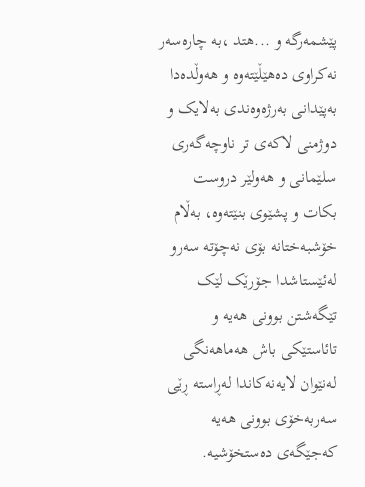پێشمه‌رگه‌ و ...هتد ،به‌ چاره‌سه‌ر نه‌کراوى ده‌هێڵێته‌وه‌ و هه‌وڵده‌دا به‌پێدانى به‌رژه‌وه‌ندى به‌لایک و دوژمنى لاکه‌ى تر ناوچه‌گه‌رى سلێمانى و هه‌ولێر دروست بکات و پشێوى بنێته‌وه‌، به‌ڵام خۆشبه‌ختانه‌ بۆى نه‌چۆته‌ سه‌رو له‌ئێستاشدا جۆرێک لێک تێگه‌شتن بوونى هه‌یه‌ و تائاستێکى باش هه‌ماهه‌نگى له‌نێوان لایه‌نه‌کاندا له‌ڕاسته‌ ڕێى سه‌ربه‌خۆى بوونى هه‌یه‌ که‌جێگه‌ى ده‌ستخۆشیه‌.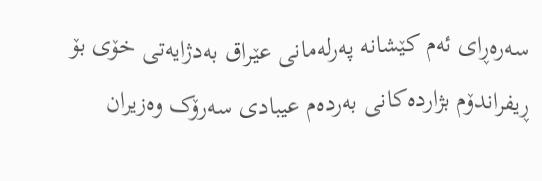سه‌ره‌ڕاى ئه‌م کێشانه‌ په‌رله‌مانى عێراق به‌دژایه‌تى خۆى بۆ ڕیفراندۆم بژارده‌کانى به‌رده‌م عیبادى سه‌رۆک وه‌زیران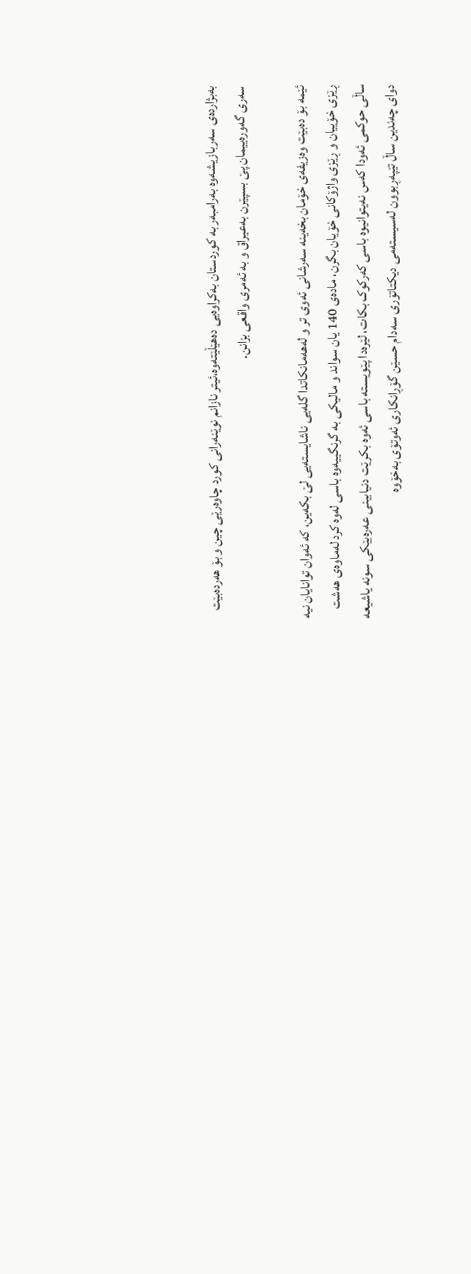به‌بژارده‌ى سه‌ربازیشه‌وه‌ به‌رامبه‌ر به‌ کوردستان به‌کراوه‌یى ده‌هێڵێته‌وه‌،ئیتر نازانم نوێنه‌رانى کورد چاوه‌رێى چین و بۆ هه‌رده‌بێت سه‌رى گه‌وره‌ییمان پێ بسپێرن به‌عیراق و به‌ ئه‌مرى واقعى بزانن.

ئێمه‌ بۆ ده‌بێت وه‌زیفه‌ى خۆمان بخه‌ینه‌ سه‌رشانى ئه‌وى تر و له‌هه‌مانکاتدا گله‌یى ناشایسته‌یى لێ بکه‌ین، که‌ ئه‌وان توانایان نیه‌ ڕێزى خۆییان و ڕێزى واژۆکانى خۆیان بگرن، ماده‌ى 140 یان سواند و مالیکى به‌ گرنگییه‌وه‌ باسى له‌وه‌ کرد له‌ماوه‌ى هه‌شت ساڵى حوکمى ئه‌ودا که‌س نه‌یتوانیوه‌ باسى که‌رکوک بکات، لێره‌دا پێویسته‌ باسى ئه‌وه‌ بکرێت دنیابینى عه‌ره‌بێکى سونه‌ یاشیعه‌ دواى چه‌ندین ساڵ تێپه‌ڕبوون له‌سیسته‌مى دیکتاتۆرى سه‌دام حسێن گۆڕانکارى ئه‌وتۆى به‌خۆوه‌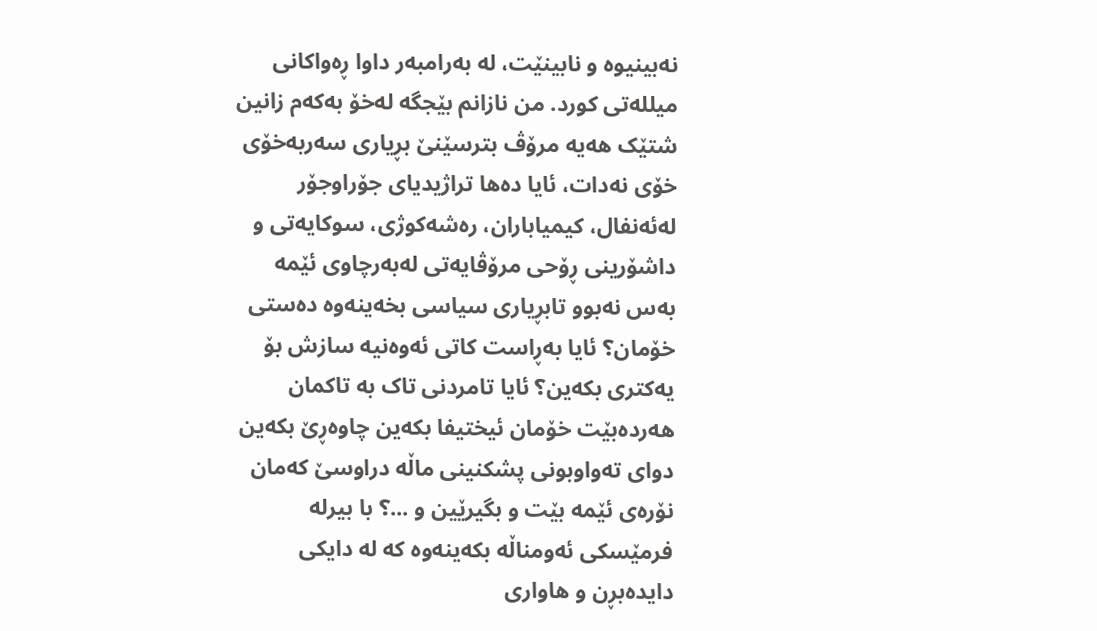نه‌بینیوه‌ و نابینێت، له‌ به‌رامبه‌ر داوا ڕه‌واکانى میلله‌تى کورد. من نازانم بێجگه‌ له‌خۆ به‌که‌م زانین شتێک هه‌یه‌ مرۆڤ بترسێنێ بڕیارى سه‌ربه‌خۆى خۆى نه‌دات، ئایا ده‌ها تراژیدیاى جۆراوجۆر له‌ئه‌نفال، کیمیاباران، ره‌شه‌کوژی، سوکایه‌تى و داشۆرینى ڕۆحى مرۆڤایه‌تى له‌به‌رچاوى ئێمه‌ به‌س نه‌بوو تابڕیارى سیاسى بخه‌ینه‌وه‌ ده‌ستى خۆمان؟ ئایا به‌ڕاست کاتى ئه‌وه‌نیه‌ سازش بۆ یه‌کترى بکه‌ین؟ ئایا تامردنى تاک به‌ تاکمان هه‌رده‌بێت خۆمان ئیختیفا بکه‌ین چاوه‌ڕێ بکه‌ین دواى ته‌واوبونى پشکنینى ماڵه‌ دراوسێ که‌مان نۆره‌ى ئێمه‌ بێت و بگیرێین و ...؟ با بیرله‌ فرمێسکى ئه‌ومناڵه‌ بکه‌ینه‌وه‌ که‌ له‌ دایکى دایده‌بڕن و هاوارى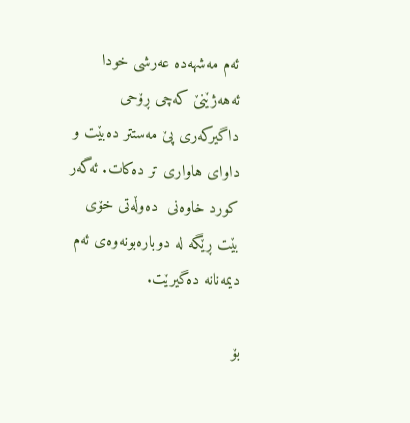ئه‌م مه‌شهه‌ده‌ عه‌رشى خودا ئه‌هه‌ژێنێ که‌چى ڕۆحى داگیرکه‌رى پێ مه‌ستتر ده‌بێت و داواى هاوارى تر ده‌کات. ئه‌گه‌ر کورد خاوه‌نى  ده‌وڵه‌تى خۆى بێت ڕێگه‌ له‌ دوباره‌بونه‌وه‌ى ئه‌م دیمه‌نانه‌ ده‌گیرێت.

بۆ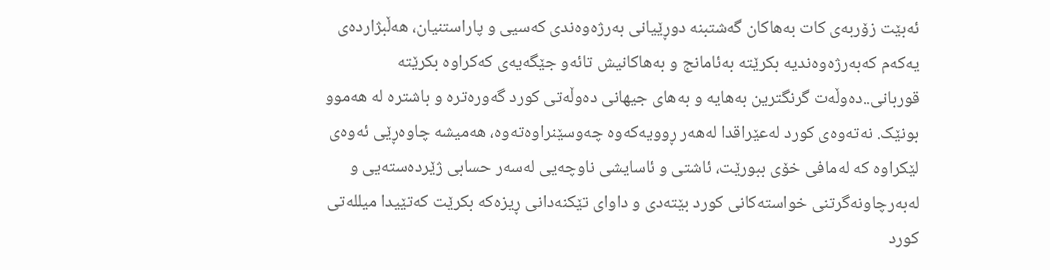ئه‌بێت زۆربه‌ى کات به‌هاکان گه‌شتبنه‌ دوڕێیانى به‌رژه‌وه‌ندى که‌سیى و پاراستنیان، هه‌ڵبژارده‌ى یه‌که‌م که‌به‌رژه‌وه‌ندیه‌ بکرێته‌ به‌ئامانج و به‌هاکانیش تائه‌و جێگه‌یه‌ى که‌کراوه‌ بکرێته‌ قوربانی..ده‌وڵه‌ت گرنگترین به‌هایه‌ و به‌هاى جیهانى ده‌وڵه‌تى کورد گه‌وره‌تره‌ و باشتره‌ له‌ هه‌موو بونێک. نه‌ته‌وه‌ى کورد له‌عێراقدا له‌هه‌ر ڕوویه‌که‌وه‌ چه‌وسێنراوه‌ته‌وه‌، هه‌میشه‌ چاوه‌ڕێى ئه‌وه‌ى لێکراوه‌ که‌ له‌مافى خۆى ببورێت، ئاشتى و ئاسایشى ناوچه‌یى له‌سه‌ر حسابى ژێرده‌سته‌یى و له‌به‌رچاونه‌گرتنى خواسته‌کانى کورد بێته‌دى و داواى تێکنه‌دانى ڕیزه‌که‌ بکرێت که‌تێیدا میلله‌تى کورد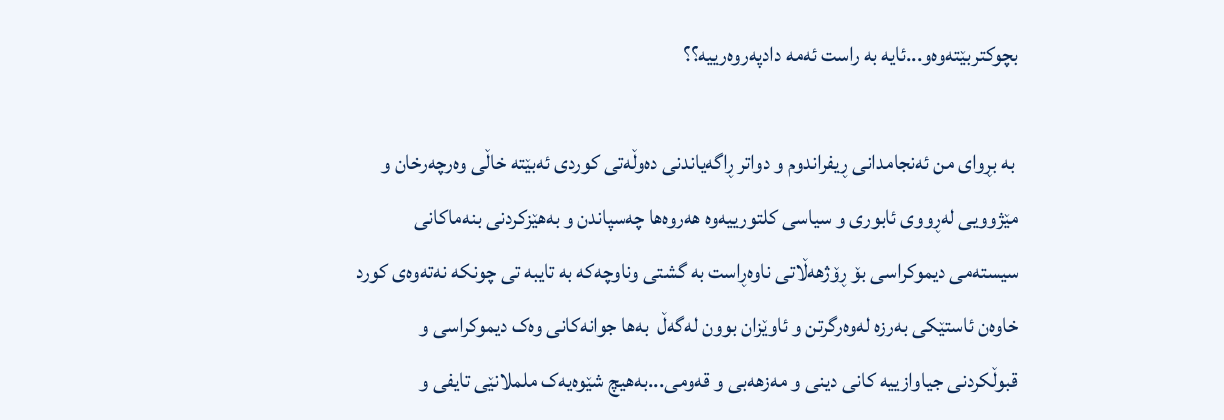بچوکتربێته‌وه‌و...ئایه‌ به‌ راست ئه‌مه‌ دادپه‌روه‌رییه‌؟؟

 به‌ بڕواى من ئه‌نجامدانى ڕیفراندوم و دواتر ڕاگه‌یاندنى ده‌وڵه‌تى کوردى ئه‌بێته‌ خاڵى وه‌رچه‌رخان و مێژوویى له‌ڕووى ئابورى و سیاسى کلتورییه‌وه‌ هه‌روه‌ها چه‌سپاندن و به‌هێزکردنى بنه‌ماکانى سیسته‌مى دیموکراسى بۆ ڕۆژهه‌ڵاتى ناوه‌ڕاست به‌ گشتى وناوچه‌که‌ به‌ تایبه‌ تى چونکه‌ نه‌ته‌وه‌ى کورد خاوه‌ن ئاستێکى به‌رزه‌ له‌وه‌رگرتن و ئاوێزان بوون له‌گه‌ڵ  به‌ها جوانه‌کانى وه‌ک دیموکراسى و قبوڵکردنى جیاوازییه‌ کانى دینى و مه‌زهه‌بى و قه‌ومى...به‌هیچ شێوه‌یه‌ک ململانێى تایفى و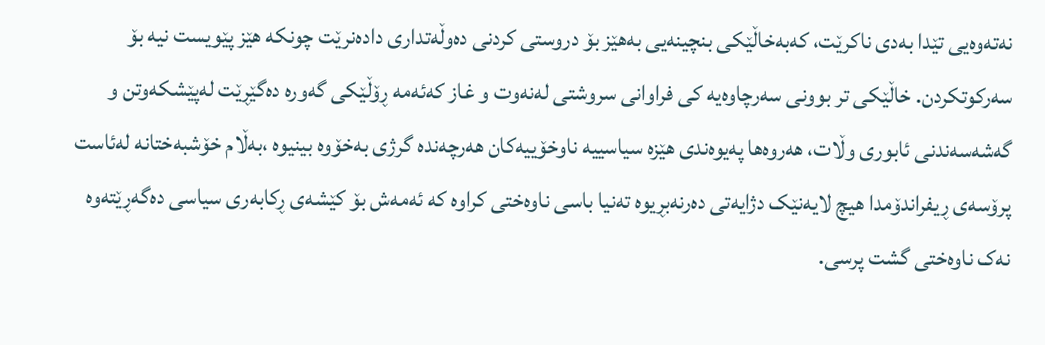نه‌ته‌وه‌یى تێدا به‌دى ناکرێت، که‌به‌خاڵێکى بنچینه‌یى به‌هێز بۆ دروستى کردنى ده‌وڵه‌تدارى داده‌نرێت چونکه‌ هێز پێویست نیه‌ بۆ سه‌رکوتکردن. خاڵێکى تر بوونى سه‌رچاوه‌یه‌ کى فراوانى سروشتى له‌نه‌وت و غاز که‌ئه‌مه‌ ڕۆڵێکى گه‌وره‌ ده‌گێڕێت له‌پێشکه‌وتن و گه‌شه‌سه‌ندنى ئابورى وڵات، هه‌روه‌ها په‌یوه‌ندى هێزه‌ سیاسییه‌ ناوخۆییه‌کان هه‌رچه‌نده‌ گرژى به‌خۆوه‌ بینیوه‌ ،به‌ڵام خۆشبه‌ختانه‌ له‌ئاست پرۆسه‌ى ڕیفراندۆمدا هیچ لایه‌نێک دژایه‌تى ده‌رنه‌بڕیوه‌ ته‌نیا باسى ناوه‌ختى کراوه‌ که‌ ئه‌مه‌ش بۆ کێشه‌ى ڕکابه‌رى سیاسى ده‌گه‌ڕێته‌وه‌ نه‌ک ناوه‌ختى گشت پرسی.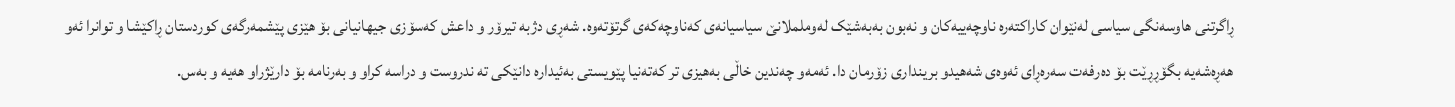ڕاگرتنى هاوسه‌نگى سیاسى له‌نێوان کاراکته‌ره‌ ناوچه‌ییه‌کان و نه‌بون به‌به‌شێک له‌وململانێ سیاسیانه‌ى که‌ناوچه‌که‌ى گرتۆته‌وه‌. شه‌ڕى دژبه‌ تیرۆر و داعش که‌سۆزى جیهانیانى بۆ هێزى پێشمه‌رگه‌ى کوردستان ڕاکێشا و توانرا ئه‌و هه‌ڕه‌شه‌یه‌ بگۆڕڕێت بۆ ده‌رفه‌ت سه‌ره‌ڕاى ئه‌وه‌ى شه‌هیدو بریندارى زۆرمان دا. ئه‌مه‌و چه‌ندین خاڵى به‌هیزى تر که‌ته‌نیا پێویستى به‌ئیداره‌ دانێکى ته‌ ندروست و دراسه‌ کراو و به‌رنامه‌ بۆ دارێژراو هه‌یه‌ و به‌س.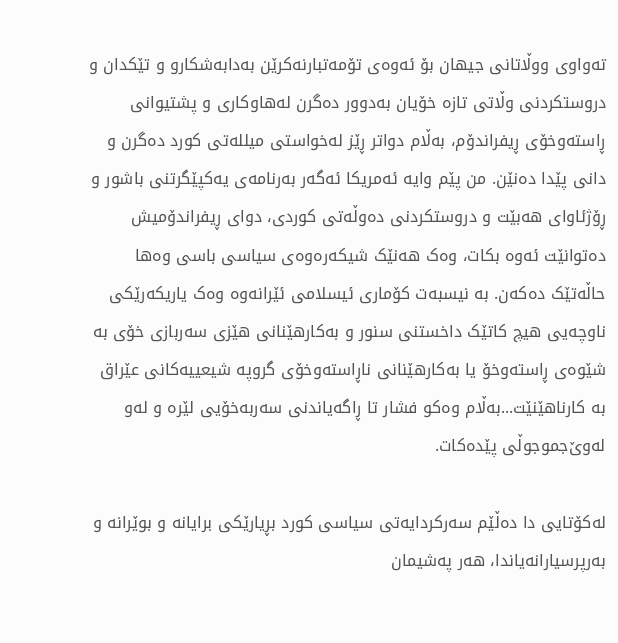ته‌واوى ووڵاتانى جیهان بۆ ئه‌وه‌ى تۆمه‌تبارنه‌کرێن به‌دابه‌شکارو و تێکدان و دروستکردنى وڵاتى تازه‌ خۆیان به‌دوور ده‌گرن له‌هاوکارى و پشتیوانى ڕاسته‌وخۆى ڕیفراندۆم، به‌ڵام دواتر ڕێز له‌خواستى میلله‌تى کورد ده‌گرن و دانى پێدا ده‌نێن. من پێم وایه‌ ئه‌مریکا ئه‌گه‌ر به‌رنامه‌ى یه‌کپێگرتنى باشور و ڕۆژئاواى هه‌بێت و دروستکردنى ده‌وڵه‌تى کوردی، دواى ڕیفراندۆمیش ده‌توانێت ئه‌وه‌ بکات، وه‌ک هه‌نێک شیکه‌ره‌وه‌ى سیاسى باسى وه‌ها حاڵه‌تێک ده‌که‌ن. به‌ نیسبه‌ت کۆمارى ئیسلامى ئێرانه‌وه‌ وه‌ک یاریکه‌رێکى ناوچه‌یى هیچ کاتێک داخستنى سنور و به‌کارهێنانى هێزى سه‌ربازى خۆى به‌ شێوه‌ى ڕاسته‌وخۆ یا به‌کارهێنانى ناڕاسته‌وخۆى گروپه‌ شیعییه‌کانى عێراق به‌ کارناهێنێت...به‌ڵام وه‌کو فشار تا ڕاگه‌یاندنى سه‌ربه‌خۆیى لێره‌ و له‌و له‌وێ‌جموجوڵى پێده‌کات.

له‌کۆتایى دا ده‌ڵێم سه‌رکردایه‌تى سیاسى کورد بڕیارێکى برایانه‌ و بوێرانه‌ و به‌رپرسیارانه‌یاندا، هه‌ر په‌شیمان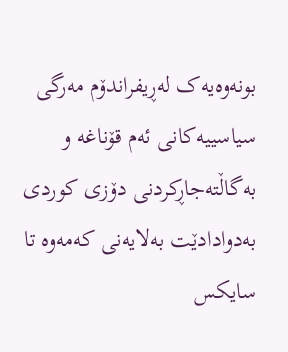بونه‌وه‌یه‌ک له‌ڕیفراندۆم مه‌رگى سیاسییه‌کانى ئه‌م قۆناغه‌ و به‌گاڵته‌جاڕکردنى دۆزى کوردى به‌دوادادێت به‌لایه‌نى که‌مه‌وه‌ تا سایکس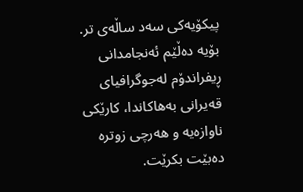پیکۆیه‌کى سه‌د ساڵه‌ى تر. بۆیه‌ ده‌ڵێم ئه‌نجامدانى ڕیفراندۆم له‌جوگرافیاى قه‌یرانى به‌هاکاندا، کارێکى ناوازه‌یه‌ و هه‌رچى زوتره‌ ده‌بێت بکرێت.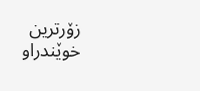زۆرترین خوێندراو